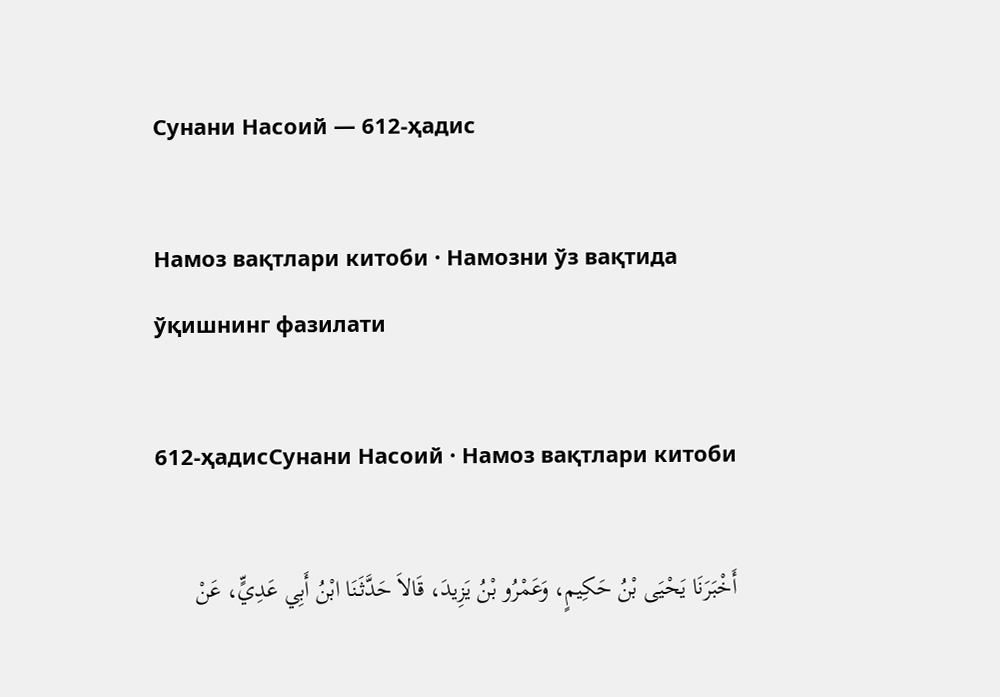Сунани Насоий — 612-ҳадис

Намоз вақтлари китоби · Намозни ўз вақтида ўқишнинг фазилати

612-ҳадисСунани Насоий · Намоз вақтлари китоби

أَخْبَرَنَا يَحْيَى بْنُ حَكِيمٍ، وَعَمْرُو بْنُ يَزِيدَ، قَالاَ حَدَّثَنَا ابْنُ أَبِي عَدِيٍّ، عَنْ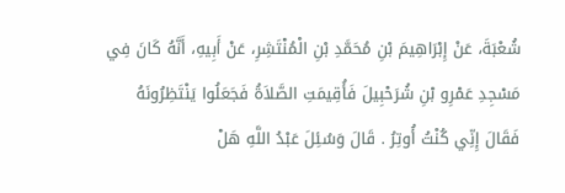شُعْبَةَ، عَنْ إِبْرَاهِيمَ بْنِ مُحَمَّدِ بْنِ الْمُنْتَشِرِ، عَنْ أَبِيهِ، أَنَّهُ كَانَ فِي مَسْجِدِ عَمْرِو بْنِ شُرَحْبِيلَ فَأُقِيمَتِ الصَّلاَةُ فَجَعَلُوا يَنْتَظِرُونَهُ فَقَالَ إِنِّي كُنْتُ أُوتِرُ . قَالَ وَسُئِلَ عَبْدُ اللَّهِ هَلْ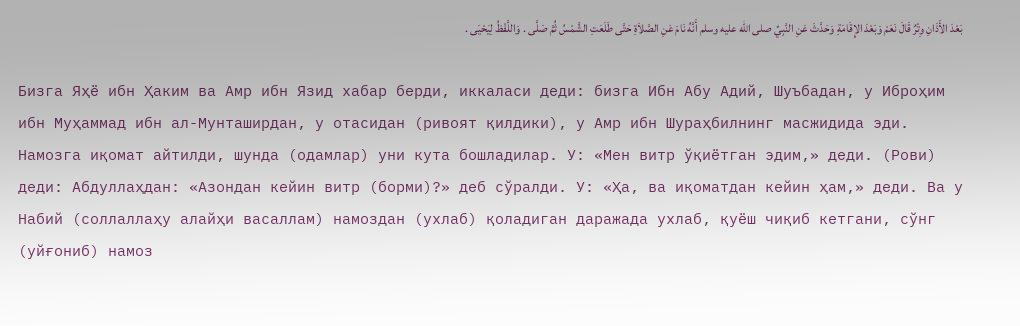بَعْدَ الأَذَانِ وِتْرٌ قَالَ نَعَمْ وَبَعْدَ الإِقَامَةِ وَحَدَّثَ عَنِ النَّبِيِّ صلى الله عليه وسلم أَنَّهُ نَامَ عَنِ الصَّلاَةِ حَتَّى طَلَعَتِ الشَّمْسُ ثُمَّ صَلَّى . وَاللَّفْظُ لِيَحْيَى .

Бизга Яҳё ибн Ҳаким ва Амр ибн Язид хабар берди, иккаласи деди: бизга Ибн Абу Адий, Шуъбадан, у Иброҳим ибн Муҳаммад ибн ал-Мунташирдан, у отасидан (ривоят қилдики), у Амр ибн Шураҳбилнинг масжидида эди. Намозга иқомат айтилди, шунда (одамлар) уни кута бошладилар. У: «Мен витр ўқиётган эдим,» деди. (Рови) деди: Абдуллаҳдан: «Азондан кейин витр (борми)?» деб сўралди. У: «Ҳа, ва иқоматдан кейин ҳам,» деди. Ва у Набий (соллаллаҳу алайҳи васаллам) намоздан (ухлаб) қоладиган даражада ухлаб, қуёш чиқиб кетгани, сўнг (уйғониб) намоз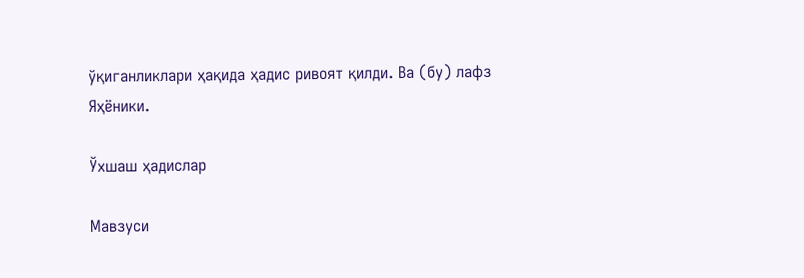ўқиганликлари ҳақида ҳадис ривоят қилди. Ва (бу) лафз Яҳёники.

Ўхшаш ҳадислар

Мавзуси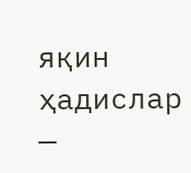яқин ҳадислар —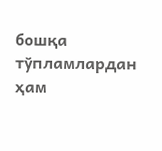бошқа тўпламлардан ҳам